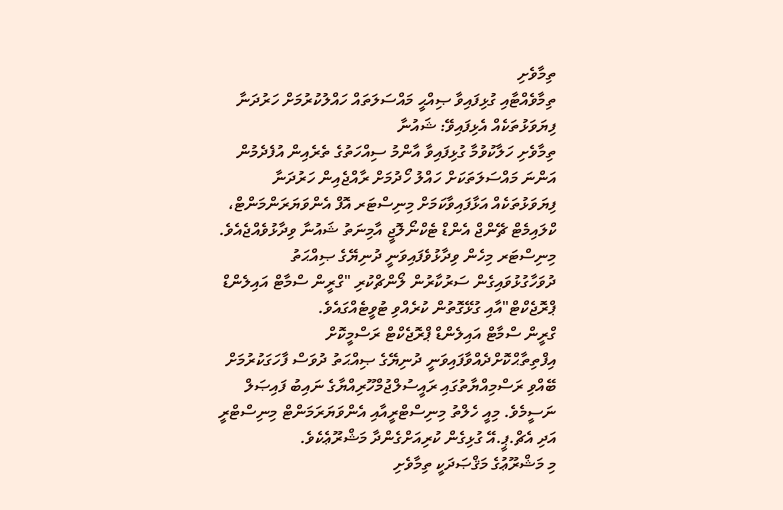ތިމާވެށި
ތިމާވެއްޓާއި ގުޅިފައިވާ ޞިއްޙީ މައްސަލަތައް ހައްލުކުރުމަށް ހަރުދަނާ ފިޔަވަޅުތަކެއް އެޅިފައިވޭ: ޝައުނާ
ތިމާވެށި ހަލާކުވުމާ ގުޅިފައިވާ އާންމު ސިއްހަތުގެ ތެރެއިން އުފެދެމުން އަންނަ މައްސަލަތަކަށް ހައްލު ހޯދުމަށް ރާއްޖެއިން ހަރުދަނާ ފިޔަވަޅުތަކެއް އަޅާފައިވާކަމަށް މިނިސްޓަރ އޮފް އެންވަޔަރަންމަންޓް، ކްލައިމެޓް ޗޭންޖް އެންޑް ޓެކްނޯލޮޖީ އާމިނަތު ޝައުނާ ވިދާޅުވެއްޖެއެވެ.
މިނިސްޓަރ މިހެން ވިދާޅުވެފައިވަނީ ދުނިޔޭގެ ޞިއްޙަތު ދުވަހާގުޅުވައިގެން ސަރުކާރުން ލޯންޗްކުރި "ގްރީން ސްމާޓް އައިލެންޑް ޕްރޮޖެކްޓް"އާއި ގުޅޭގޮތުން ކުރެއްވި ޓުވީޓެއްގައެވެ.
ގްރީން ސްމާޓް އައިލެންޑް ޕްރޮޖެކްޓް ރަސްމީކޮށް އިފްތިތާޙްކޮށްދެއްވާފައިވަނީ ދުނިޔޭގެ ޞިއްޙަތު ދުވަސް ފާހަގަކުރުމަށް ބޭއްވި ރަސްމިއްޔާތުގައި ރައީސުލްޖުމްހޫރިއްޔާގެ ނައިބު ފައިޞަލް ނަސީމެވެ. މިއީ ހެލްތު މިނިސްޓްރީއާއި އެންވަޔަރަމަންޓް މިނިސްޓްރީ އަދި އެޗް.ޕީ.އޭ ގުޅިގެން ކުރިއަށްގެންދާ މަޝްރޫޢެކެވެ.
މި މަޝްރޫޢުގެ މަޤްޞަދަކީ ތިމާވެށި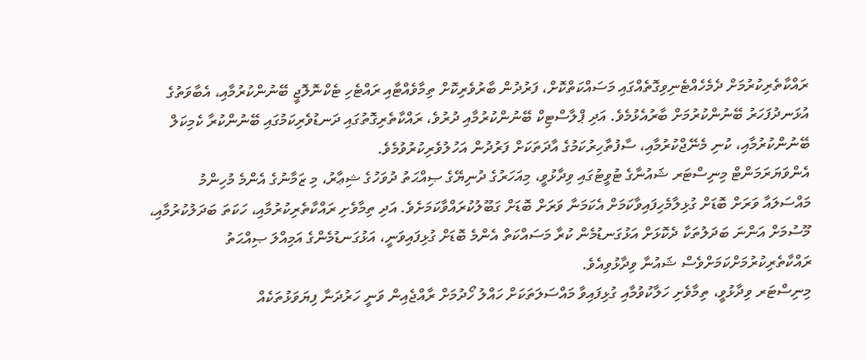ރައްކާތެރިކުރުމަށް ދެމެހެއްޓެނިވިގޮތެއްގައި މަސައްކަތްކޮށް، ފަރުދުން ބާރުވެރިކޮށް ތިމާވެއްޓާއި ރައްޓެހި ޓެކްނޮލޮޖީ ބޭނުންކުރުމާއި، އެބާވަތުގެ އުޅަނދުފަހަރު ބޭނުންކުރުމަށް ބާރުއެޅުމެވެ. އަދި ޕްލާސްޓިކް ބޭނުންކުރުމާއި ދުރުވެ، ރައްކާތެރިގޮތުގައި ދަނޑުވެރިކަމުގައި ބޭނުންކުރާ ކެމިކަލް ބޭނުންކުރުމާއި، ކުނި މެނޭޖްކުރުމާއި، ސާފުތާހިރުކަމުގެ އާދަތަކަށް ފަރުދުން އަހުލުވެރިކުރުވުމެވެ.
އެންވަޔަރަމަންޓް މިނިސްޓަރ ޝައުނާގެ ޓުވީޓުގައި ވިދާޅުވީ، މިއަހަރުގެ ދުނިޔޭގެ ޞިއްޙަތު ދުވަހުގެ ޝިޢާރު، މި ޒަމާނުގެ އެންމެ މުހިންމު މައްސަލައާ ވަރަށް ބޮޑަށް ގުޅިލާމެހިފައިވާކަމަށް އެކަމަނާ ވަރަށް ބޮޑަށް ގަބޫލުކުރައްވާކަމަށެވެ. އަދި ތިމާވެށި ރައްކާތެރިކުރުމާއި، ހަކަތަ ބަދަލުކުރުމާއި، މޫސުމަށް އަންނަ ބަދަލުތަކާ ދެކޮޅަށް އަޅުގަނޑުމެން ކުރާ މަސައްކަތް އެންމެ ބޮޑަށް ގުޅިފައިވަނީ، އަޅުގަނޑުމެންގެ އަމިއްލަ ޞިއްޙަތު ރައްކާތެރިކުރުމަށްކަމަށްވެސް ޝައުނާ ވިދާޅުވިއެވެ.
މިނިސްޓަރ ވިދާޅުވީ، ތިމާވެށި ހަލާކުވުމާއި ގުޅިފައިވާ މައްސަލަތަކަށް ހައްލު ހޯދުމަށް ރާއްޖެއިން ވަނީ ހަރުދަނާ ފިޔަވަޅުތަކެއް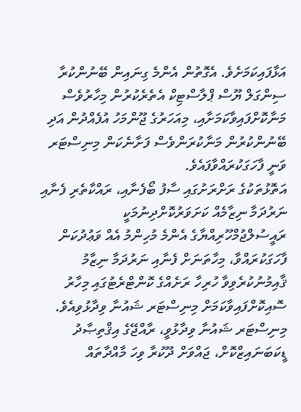އަޅާފައިކަމަށެވެ. އެގޮތުން އެންމެ ގިނައިން ބޭނުންކުރާ ސިންގަލް ޔޫސް ޕްލާސްޓިކް އެތެރެކުރުން މިހާރުވެސް މަނާކޮށްފައިވާކަމަށާއި، މިއަހަރުގެ ޖޫންމަހު އުފެއްދުން އަދި ބޭނުންކުރުން މަނާކުރަންވެސް ފަށާނެކަން މިނިސްޓަރ ވަނީ ފާހަގަކުރައްވާފައެވެ.
އަތޮޅުތަކުގެ ރަށްރަށުގައި ސާފު ބޯފެނާއި، ރައްކާތެރި ފެނާއި ނަރުދަމާ ނިޒާމެއް ކަށަވަރުކޮށްދިނުމަކީ ރައީސުލްޖުމްހޫރިއްޔާގެ އެންމެ މުހިންމު އެއް ވަޢުދުކަން ފާހަގަކުރައްވާ، މިހާތަނަށް ފެނާއި ނަރުދަމާ ނިޒާމު ޤާއިމުނުކުރެވިވާ ހުރިހާ ރަށެއްގެ ކޮންޓްރެޓުގައި މިހާރު ސޮއިކޮށްފައިވާކަމަށް މިނިސްޓަރ ޝައުނާ ވިދާޅުވިއެވެ.
މިނިސްޓަރ ޝައުނާ ވިދާޅުވީ، ރާއްޖޭގެ އިޤްތިޞާދު ޑީކަބަނައިޒްކޮށް، ޖައްވަށް ދޫކުރާ ވިހަ މާއްދާތައް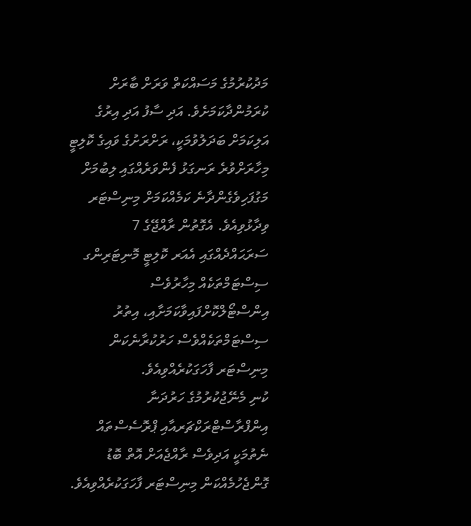މަދުކުރުމުގެ މަސައްކަތް ވަރަށް ބާރަށް ކުރަމުންދާކަމަށެވެ. އަދި ސާފު އަދި އިރުގެ އަލިކަމަށް ބަދަލުވުމަކީ، ރަށްރަށުގެ ވައިގެ ކޮލިޓީ މިހާރަށްވުރެ ރަނގަޅު ފެންވަރެއްގައި ލިބުމަށް މަގުފަހިވެގެންދާނެ ކަމެއްކަމަށް މިނިސްޓަރ ވިދާޅުވިއެވެ. އެގޮތުން ރާއްޖޭގެ 7 ސަރަޙައްދެއްގައި އެއަރ ކޮލިޓީ މޮނިޓަރިންގ ސިސްޓަމްތަކެއް މިހާރުވެސް އިންސްޓޯލްކޮށްފައިވާކަމަށާއި، އިތުރު ސިސްޓަމްތަކެއްވެސް ހަރުކުރާނެކަން މިނިސްޓަރ ފާހަގަކުރެއްވިއެވެ.
ކުނި މެނޭޖުކުރުމުގެ ހަރުދަނާ އިންފްރާސްޓްރަކްޗަރއާއި ޕްރޮސެސްތައް ނެތުމަކީ އަދިވެސް ރާއްޖެއަށް އޮތް ބޮޑު ގޮންޖެހުމެއްކަން މިނިސްޓަރ ފާހަގަކުރެއްވިއެވެ.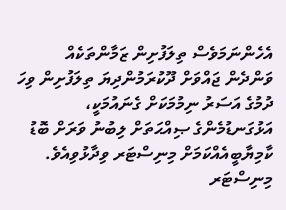އެހެންނަމަވެސް ތިލަފުށިން ޒަމާންތަކެއް ވަންދެން ޖައްވަށް ދޫކުރަމުންދިޔަ ތިލަފުށިން ވިހަ ދުމުގެ އަސަރު ނިމުމަކަށް ގެނައުމަކީ، އަޅުގަނޑުމެންގެ ޞިއްޙަތަށް ލިބުނު ވަރަށް ބޮޑު ކާމިޔާބީއެއްކަމަށް މިނިސްޓަރ ވިދާޅުވިއެވެ.
މިނިސްޓަރ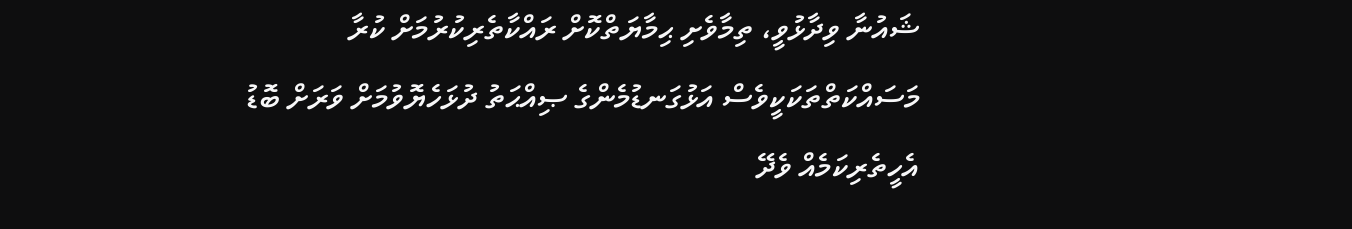ޝައުނާ ވިދާޅުވީ، ތިމާވެށި ޙިމާޔަތްކޮށް ރައްކާތެރިކުރުމަށް ކުރާ މަސައްކަތްތަކަކީވެސް އަޅުގަނޑުމެންގެ ޞިއްޙަތު ދުޅަހެޔޮވުމަށް ވަރަށް ބޮޑު އެހީތެރިކަމެއް ވެދޭ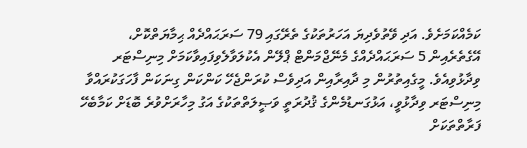ކަމެއްކަމަށެވެ. އަދި ވޭތުވެދިޔަ އަހަރުތަކުގެ ތެރޭގައި 79 ސަރަޙައްދެއް ޙިމާޔަތްކޮށް، އޭގެތެރެއިން 5 ސަރަޙައްދެއްގެ މެނޭޖްމަންޓް ޕްލޭން އެކުލަވާލެވިފައިވާކަމަށް މިނިސްޓަރ ވިދާޅުވިއެވެ. މީގެއިތުރުން މި ދާއިރާއިން އަދިވެސް ކުރަންޖެހޭ ކަންކަން ގިނަކަން ފާހަގަކުރައްވާ މިނިސްޓަރ ވިދާޅުވީ، އަޅުގަނޑުމެންގެ ޤުދުރަތީ ވަޞީލަތްތަކުގެ އަގު މިހާރަށްވުރެ ބޮޑަށް ކަމާބެހޭ ފަރާތްތަކަށް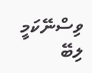ވިސްނޭކަމީ ލިބޭ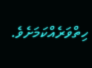ހިތްވަރެއްކަމަށެވެ.